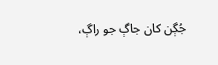جُڳن کان جاڳ جو راڳ،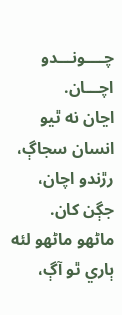چــــونـــدو اچـــان.
اڃان نه ٿيو انسان سجاڳ، رڙندو اچان،
جڳن کان.
ماڻهو ماڻهو لئه ٻاري ٿو آڳ،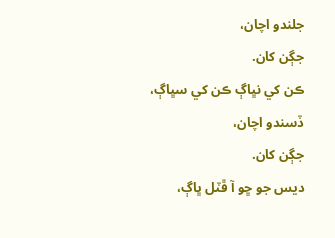جلندو اچان،
جڳن کان.
ڪن کي نڀاڳ ڪن کي سڀاڳ، ڏسندو اچان،
جڳن کان.
ديس جو ڇو آ ڦٽل ڀاڳ،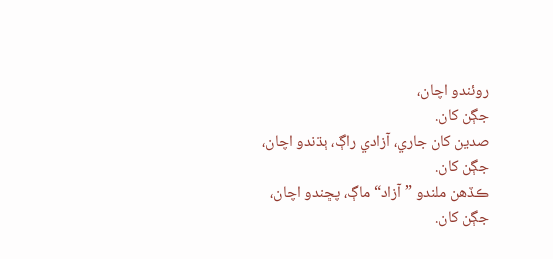روئندو اچان،
جڳن کان.
صدين کان جاري، آزادي راڳ، ٻڌندو اچان،
جڳن کان.
ڪڏهن ملندو ”آزاد“ ماڳ، پڇندو اچان،
جڳن کان.